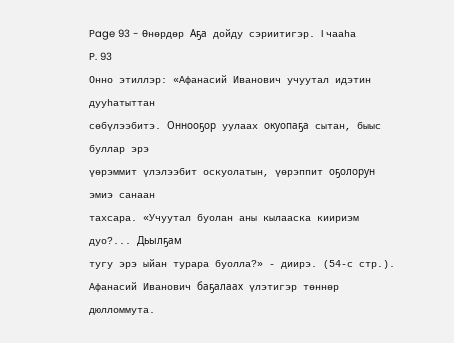Page 93 - Өнөрдөр Аҕа дойду сэриитигэр. I чааһа
P. 93
Онно этиллэр: «Афанасий Иванович учуутал идэтин дууһатыттан
сөбүлээбитэ. Оннооҕор уулаах окуопаҕа сытан, быыс буллар эрэ
үөрэммит үлэлээбит оскуолатын, үөрэппит оҕолорун эмиэ санаан
тахсара. «Учуутал буолан аны кылааска киириэм дуо?... Дьылҕам
тугу эрэ ыйан турара буолла?» - диирэ. (54-с стр.).
Афанасий Иванович баҕалаах үлэтигэр төннөр дюлломмута.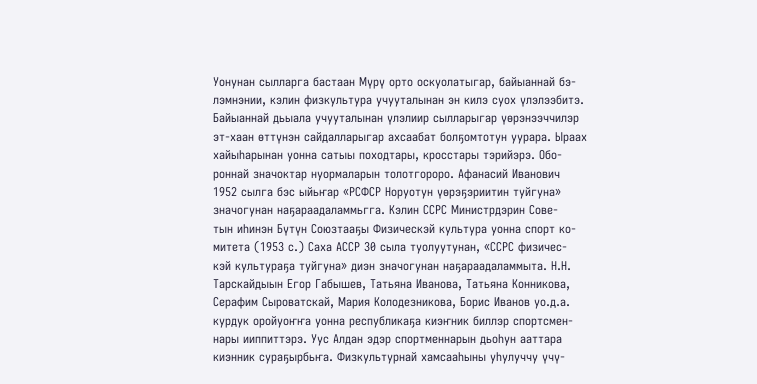Уонунан сылларга бастаан Мүрү орто оскуолатыгар, байыаннай бэ-
лэмнэнии, кэлин физкультура учууталынан эн килэ суох үлэлээбитэ.
Байыаннай дьыала учууталынан үлэлиир сылларыгар үөрэнээччилэр
эт-хаан өттүнэн сайдалларыгар ахсаабат болҕомтотун уурара. Ыраах
хайыһарынан уонна сатыы походтары, кросстары тэрийэрэ. Обо-
роннай значоктар нуормаларын толотгороро. Афанасий Иванович
1952 сылга бэс ыйьҥар «РСФСР Норуотун үөрэҕэриитин туйгуна»
значогунан наҕараадаламмьгга. Кэлин ССРС Министрдэрин Сове-
тын иһинэн Бүтүн Союзтааҕы Физическэй культура уонна спорт ко-
митета (1953 с.) Саха АССР 30 сыла туолуутунан, «ССРС физичес-
кэй культураҕа туйгуна» диэн значогунан наҕараадаламмыта. Н.Н.
Тарскайдыын Егор Габышев, Татьяна Иванова, Татьяна Конникова,
Серафим Сыроватскай, Мария Колодезникова, Борис Иванов уо.д.а.
курдук оройуоҥҥа уонна республикаҕа киэҥник биллэр спортсмен-
нары ииппиттэрэ. Уус Алдан эдэр спортменнарын дьоһун ааттара
киэнник сураҕырбьҥа. Физкультурнай хамсааһыны уһулуччу үчү-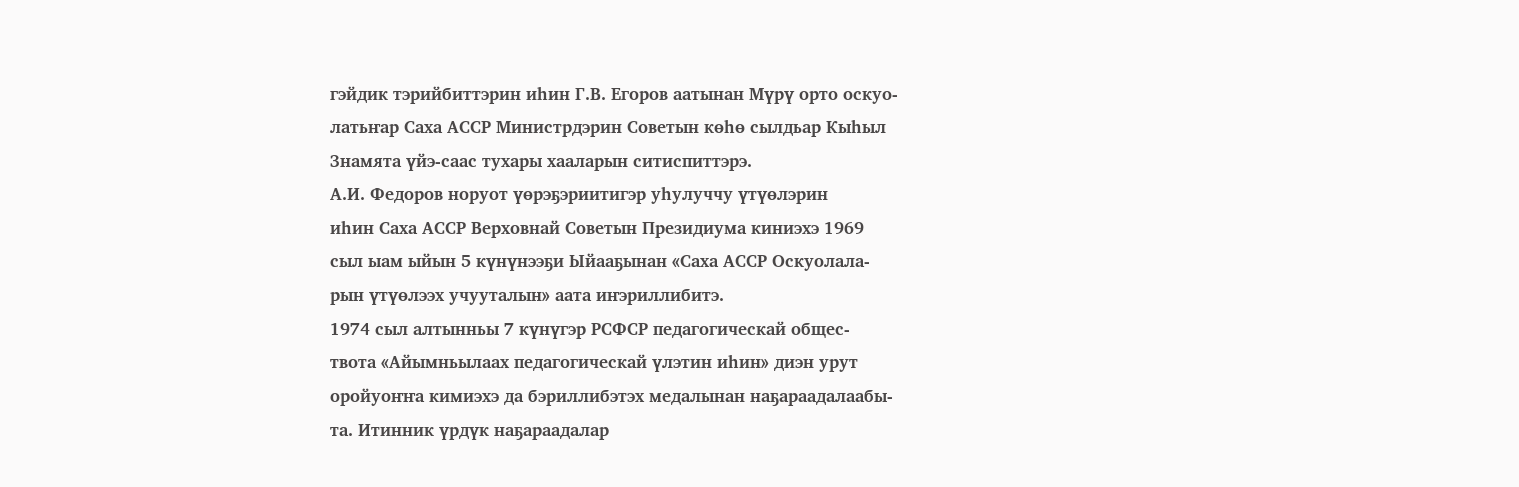гэйдик тэрийбиттэрин иһин Г.В. Егоров аатынан Мүрү орто оскуо-
латьҥар Саха АССР Министрдэрин Советын көһө сылдьар Кыһыл
Знамята үйэ-саас тухары хааларын ситиспиттэрэ.
А.И. Федоров норуот үөрэҕэриитигэр уһулуччу үтүөлэрин
иһин Саха АССР Верховнай Советын Президиума киниэхэ 1969
сыл ыам ыйын 5 күнүнээҕи Ыйааҕынан «Саха АССР Оскуолала-
рын үтүөлээх учууталын» аата иҥэриллибитэ.
1974 сыл алтынньы 7 күнүгэр РСФСР педагогическай общес-
твота «Айымньылаах педагогическай үлэтин иһин» диэн урут
оройуоҥҥа кимиэхэ да бэриллибэтэх медалынан наҕараадалаабы-
та. Итинник үрдүк наҕараадалар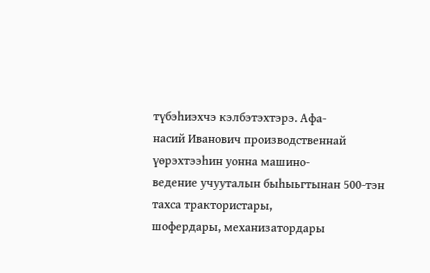түбэһиэхчэ кэлбэтэхтэрэ. Афа-
насий Иванович производственнай үөрэхтээһин уонна машино-
ведение учууталын быһыьгтынан 500-тэн тахса трактористары,
шофердары, механизатордары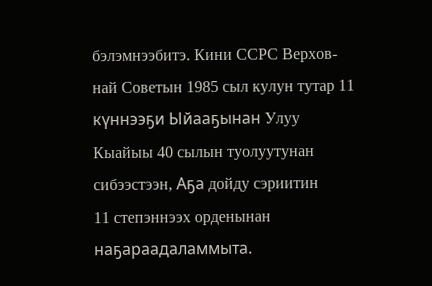бэлэмнээбитэ. Кини ССРС Верхов-
най Советын 1985 сыл кулун тутар 11 күннээҕи Ыйааҕынан Улуу
Кыайыы 40 сылын туолуутунан сибээстээн, Аҕа дойду сэриитин
11 степэннээх орденынан наҕараадаламмыта.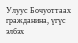Улуус Бочуоттаах гражданина, үгүс элбэх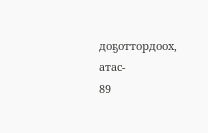доҕоттордоох, атас-
89